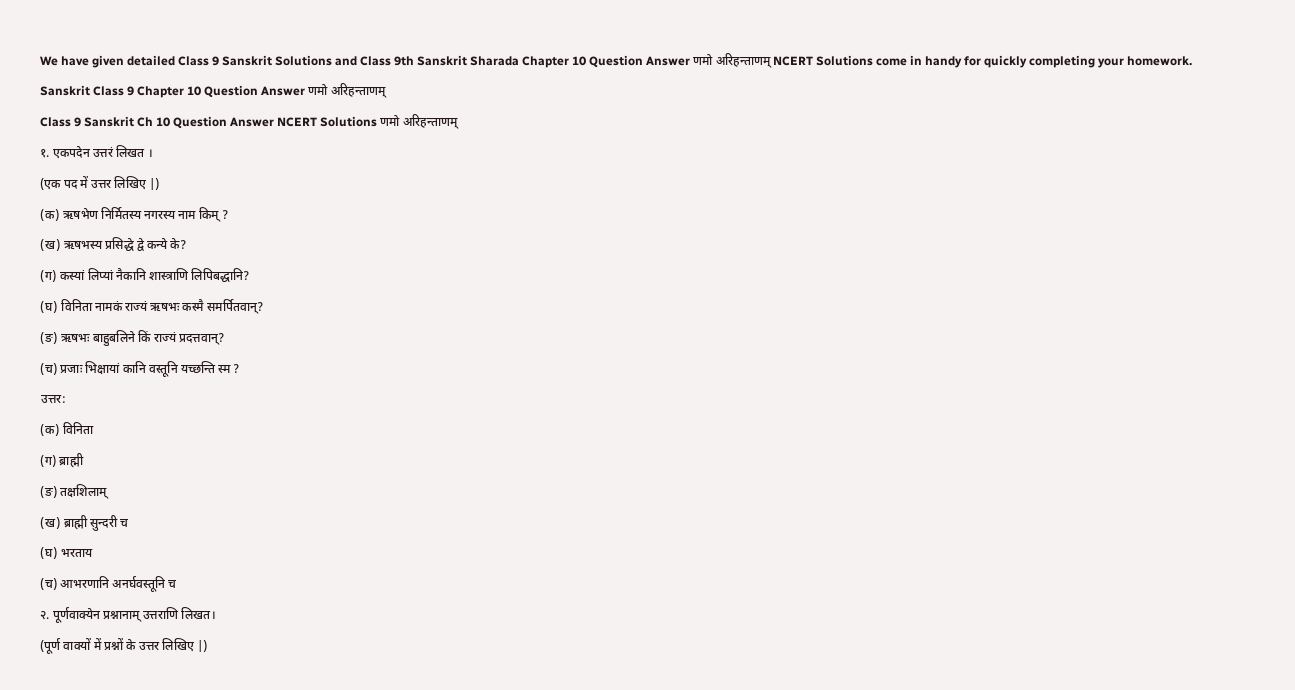We have given detailed Class 9 Sanskrit Solutions and Class 9th Sanskrit Sharada Chapter 10 Question Answer णमो अरिहन्ताणम् NCERT Solutions come in handy for quickly completing your homework.
Sanskrit Class 9 Chapter 10 Question Answer णमो अरिहन्ताणम्
Class 9 Sanskrit Ch 10 Question Answer NCERT Solutions णमो अरिहन्ताणम्
१. एकपदेन उत्तरं लिखत ।
(एक पद में उत्तर लिखिए |)
(क) ऋषभेण निर्मितस्य नगरस्य नाम किम् ?
(ख) ऋषभस्य प्रसिद्धे द्वे कन्ये के?
(ग) कस्यां लिप्यां नैकानि शास्त्राणि लिपिबद्धानि?
(घ) विनिता नामकं राज्यं ऋषभः कस्मै समर्पितवान्?
(ङ) ऋषभः बाहुबलिने किं राज्यं प्रदत्तवान्?
(च) प्रजाः भिक्षायां कानि वस्तूनि यच्छन्ति स्म ?
उत्तर:
(क) विनिता
(ग) ब्राह्मी
(ङ) तक्षशिलाम्
(ख) ब्राह्मी सुन्दरी च
(घ) भरताय
(च) आभरणानि अनर्घवस्तूनि च
२. पूर्णवाक्येन प्रश्नानाम् उत्तराणि लिखत।
(पूर्ण वाक्यों में प्रश्नों के उत्तर लिखिए |)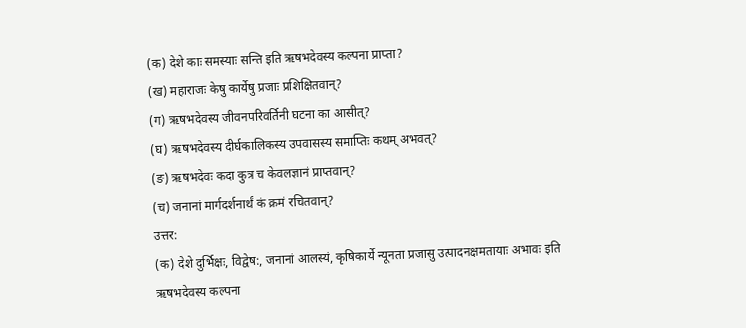(क) देशे काः समस्याः सन्ति इति ऋषभदेवस्य कल्पना प्राप्ता?
(ख) महाराजः केषु कार्येषु प्रजाः प्रशिक्षितवान्?
(ग) ऋषभदेवस्य जीवनपरिवर्तिनी घटना का आसीत्?
(घ) ऋषभदेवस्य दीर्घकालिकस्य उपवासस्य समाप्तिः कथम् अभवत्?
(ङ) ऋषभदेवः कदा कुत्र च केवलज्ञानं प्राप्तवान्?
(च) जनानां मार्गदर्शनार्थं कं क्रमं रचितवान्?
उत्तर:
(क) देशे दुर्भिक्षः, विद्वेष:, जनानां आलस्यं, कृषिकार्ये न्यूनता प्रजासु उत्पादनक्षमतायाः अभावः इति ऋषभदेवस्य कल्पना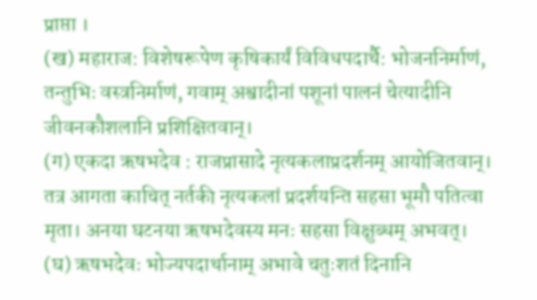प्राप्ता ।
(ख) महाराज: विशेषरूपेण कृषिकार्यं विविधपदार्थै: भोजननिर्माणं, तन्तुभिः वस्त्रनिर्माणं, गवाम् अश्वादीनां पशूनां पालनं चेत्यादीनि जीवनकौशलानि प्रशिक्षितवान्।
(ग) एकदा ऋषभदेव : राजप्रासादे नृत्यकलाप्रदर्शनम् आयोजितवान्। तत्र आगता काचित् नर्तकी नृत्यकलां प्रदर्शयन्ति सहसा भूमौ पतित्वा मृता। अनया घटनया ऋषभदेवस्य मनः सहसा विक्षुब्धम् अभवत्।
(घ) ऋषभदेवः भोज्यपदार्थानाम् अभावे चतुःशतं दिनानि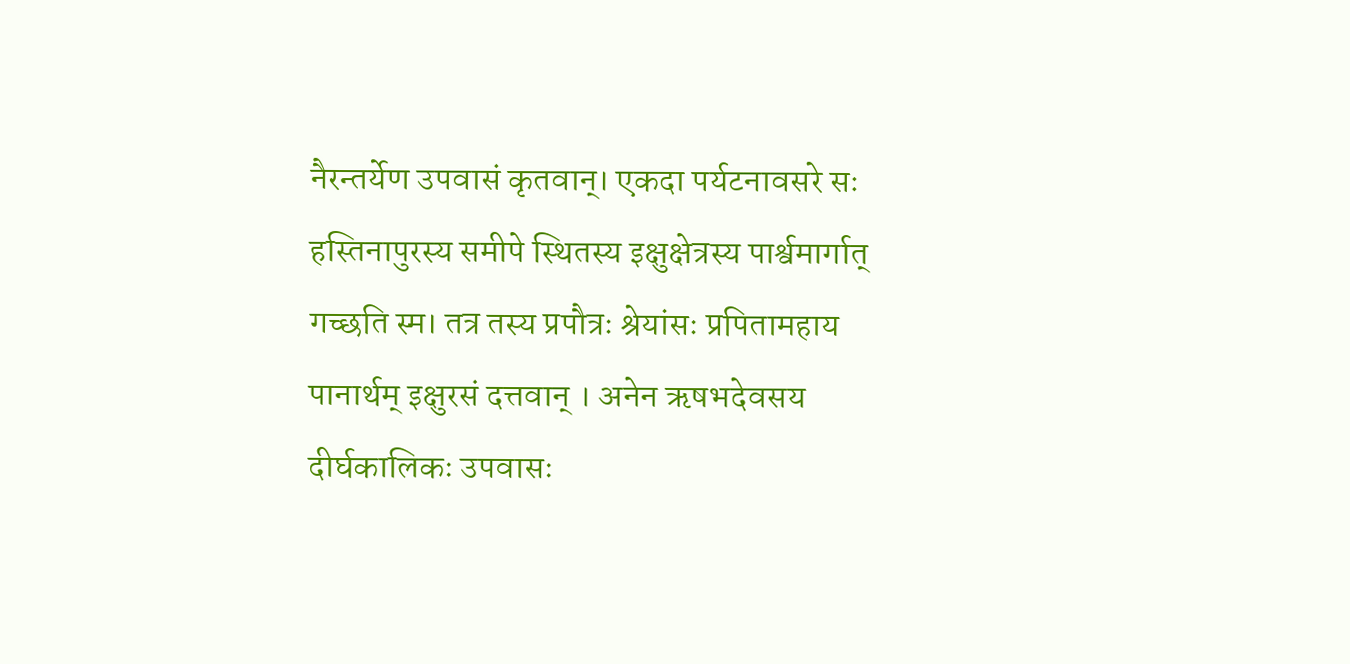नैरन्तर्येण उपवासं कृतवान्। एकदा पर्यटनावसरे सः हस्तिनापुरस्य समीपे स्थितस्य इक्षुक्षेत्रस्य पार्श्वमार्गात् गच्छति स्म। तत्र तस्य प्रपौत्रः श्रेयांसः प्रपितामहाय पानार्थम् इक्षुरसं दत्तवान् । अनेन ऋषभदेवसय दीर्घकालिकः उपवासः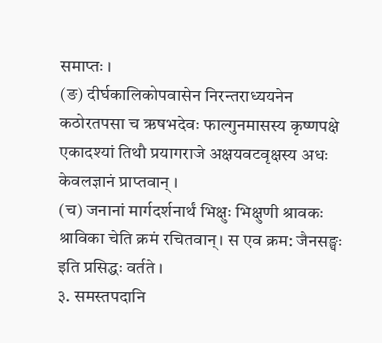समाप्तः ।
(ङ) दीर्घकालिकोपवासेन निरन्तराध्ययनेन कठोरतपसा च ऋषभदेवः फाल्गुनमासस्य कृष्णपक्षे एकादश्यां तिथौ प्रयागराजे अक्षयवटवृक्षस्य अधः केवलज्ञानं प्राप्तवान् ।
(च) जनानां मार्गदर्शनार्थं भिक्षुः भिक्षुणी श्रावकः श्राविका चेति क्रमं रचितवान्। स एव क्रम: जैनसङ्घः इति प्रसिद्धः वर्तते ।
३. समस्तपदानि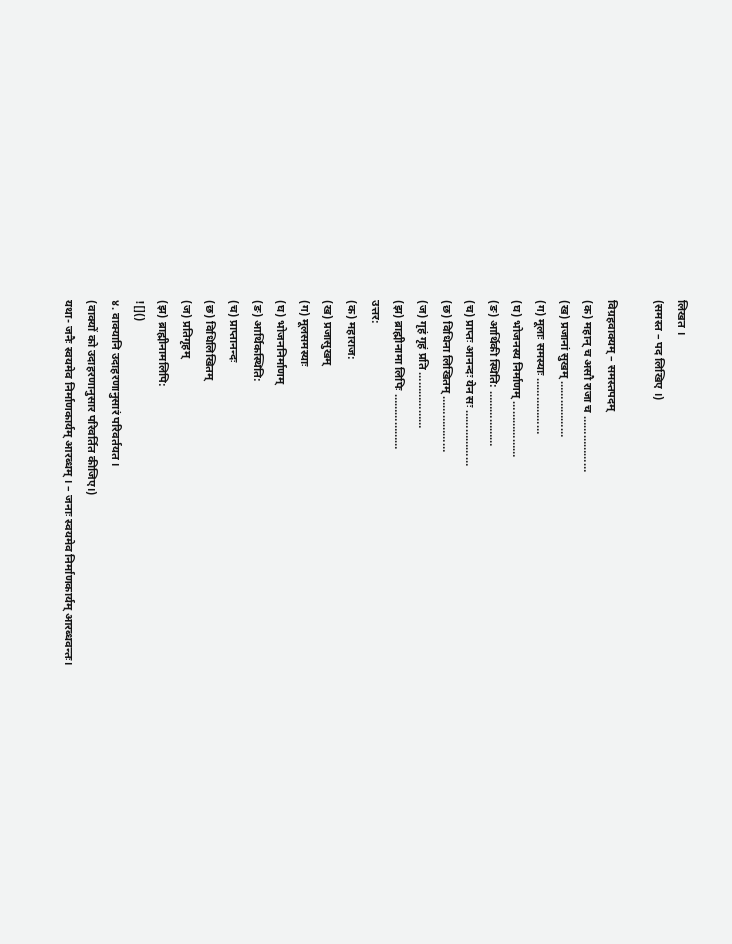लिखत ।
(समस्त – पद लिखिए ।)

विग्रहवाक्यम् – समस्तपदम्
(क) महान् च असौ राजा च ………………
(ख) प्रजानां सुखम् ………………
(ग) मूलाः समस्याः ………………
(घ) भोजनस्य निर्माणम् ………………
(ङ) आर्थिकी स्थिति: ………………
(च) प्राप्तः आनन्दः येन सः ………………
(छ) विधिना लिखितम् ………………
(ज) गृहं गृहं प्रति ………………
(झ) ब्राह्मीनामा लिपिः ………………
उत्तर:
(क) महाराज:
(ख) प्रजासुखम्
(ग) मूलसमस्याः
(घ) भोजननिर्माणम्
(ङ) आर्थिकस्थिति:
(च) प्राप्तानन्दः
(छ) विधिलिखितम्
(ज) प्रतिगृहम्
(झ) ब्राह्मीनामलिपि:
![]()
४. वाक्यानि उदाहरणानुसारं परिवर्तयत ।
(वाक्यों को उदाहरणानुसार परिवर्तित कीजिए।)
यथा- जनैः स्वयमेव निर्माणकार्यम् आरब्धम् । – जनाः स्वयमेव निर्माणकार्यम् आरब्धवन्तः।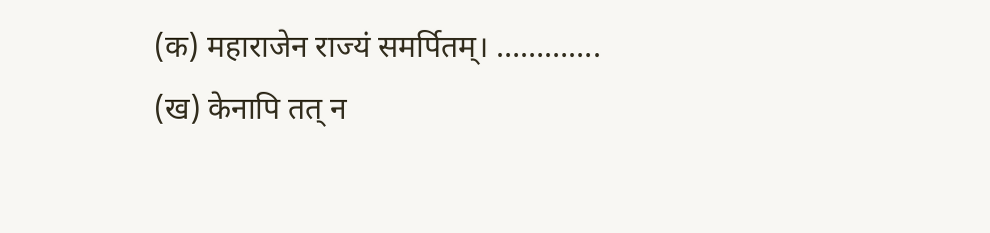(क) महाराजेन राज्यं समर्पितम्। ………….
(ख) केनापि तत् न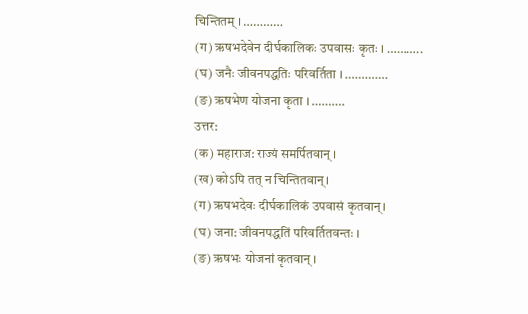चिन्तितम् । …………
(ग) ऋषभदेवेन दीर्घकालिकः उपवासः कृतः । ………..
(घ) जनैः जीवनपद्धतिः परिवर्तिता । ………….
(ङ) ऋषभेण योजना कृता । ……….
उत्तर:
(क) महाराज: राज्यं समर्पितवान् ।
(ख) कोऽपि तत् न चिन्तितवान्।
(ग) ऋषभदेवः दीर्घकालिकं उपवासं कृतवान्।
(घ) जना: जीवनपद्धतिं परिवर्तितवन्तः ।
(ङ) ऋषभः योजनां कृतवान् ।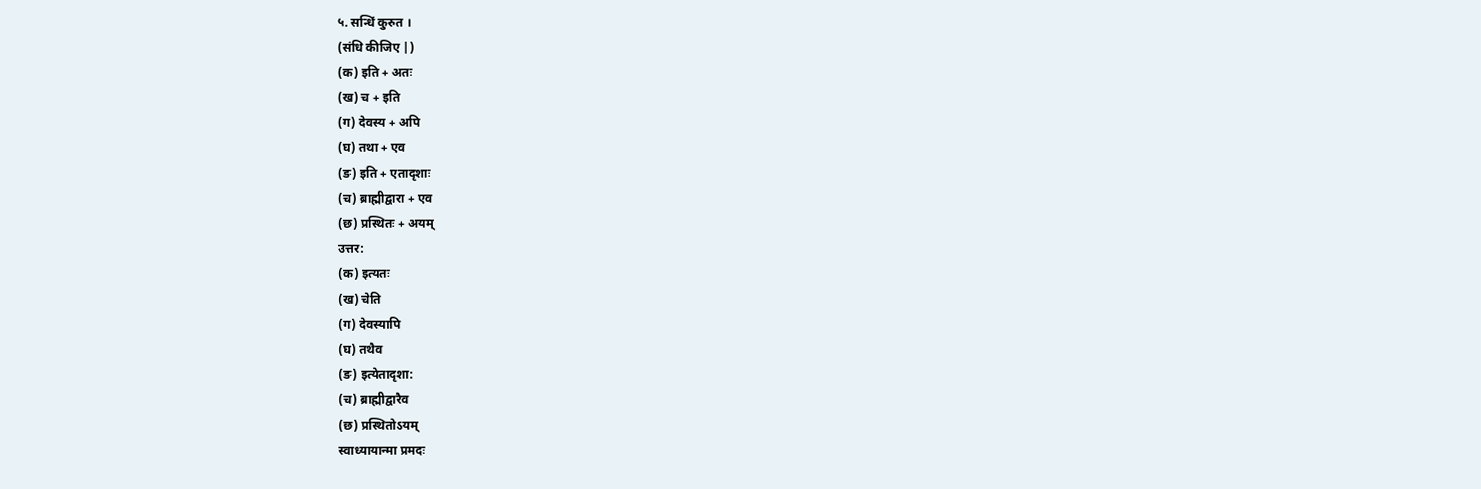५. सन्धिं कुरुत ।
(संधि कीजिए |)
(क) इति + अतः
(ख) च + इति
(ग) देवस्य + अपि
(घ) तथा + एव
(ङ) इति + एतादृशाः
(च) ब्राह्मीद्वारा + एव
(छ) प्रस्थितः + अयम्
उत्तर:
(क) इत्यतः
(ख) चेति
(ग) देवस्यापि
(घ) तथैव
(ङ) इत्येतादृशा:
(च) ब्राह्मीद्वारैव
(छ) प्रस्थितोऽयम्
स्वाध्यायान्मा प्रमदः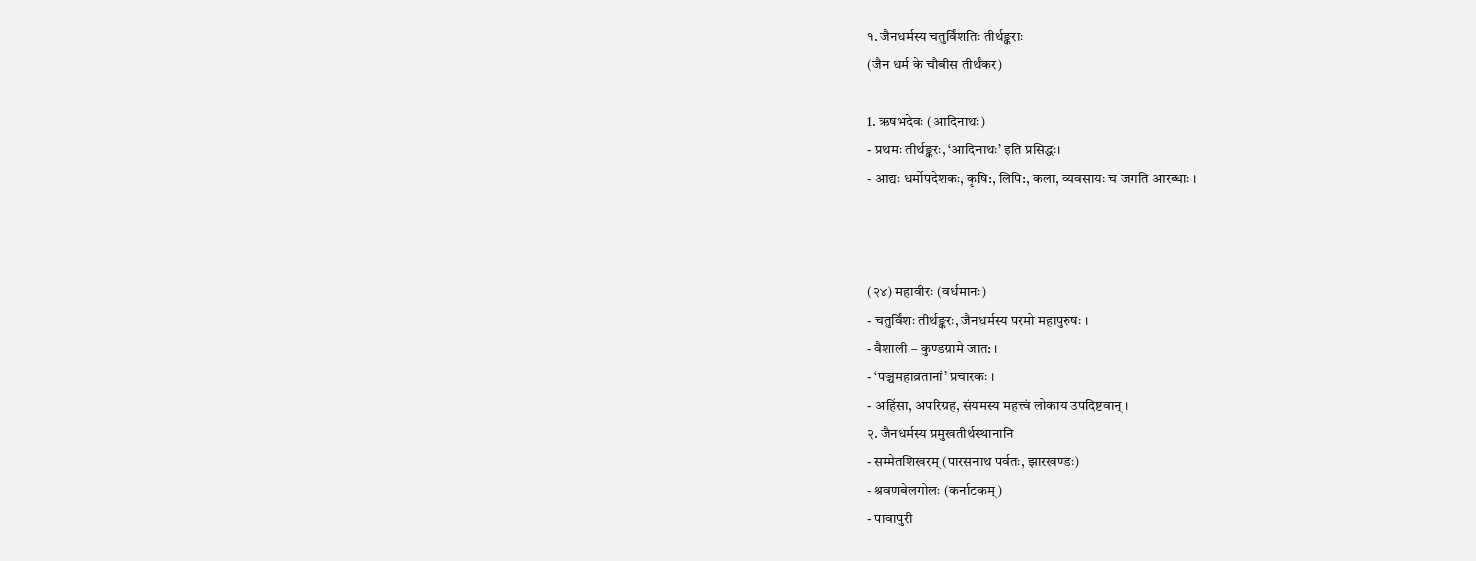१. जैनधर्मस्य चतुर्विंशतिः तीर्थङ्कराः
(जैन धर्म के चौबीस तीर्थंकर)

1. ऋषभदेवः (आदिनाथः)
- प्रथमः तीर्थङ्करः, ‘आदिनाथः’ इति प्रसिद्धः।
- आद्यः धर्मोपदेशकः, कृषि:, लिपि:, कला, व्यवसायः च जगति आरब्धाः ।



(२४) महावीरः (वर्धमानः)
- चतुर्विंशः तीर्थङ्करः, जैनधर्मस्य परमो महापुरुषः ।
- वैशाली – कुण्डग्रामे जात: ।
- ‘पञ्चमहाव्रतानां’ प्रचारकः ।
- अहिंसा, अपरिग्रह, संयमस्य महत्त्वं लोकाय उपदिष्टवान् ।
२. जैनधर्मस्य प्रमुखतीर्थस्थानानि
- सम्मेतशिखरम् (पारसनाथ पर्वतः, झारखण्डः)
- श्रवणबेलगोलः (कर्नाटकम्)
- पावापुरी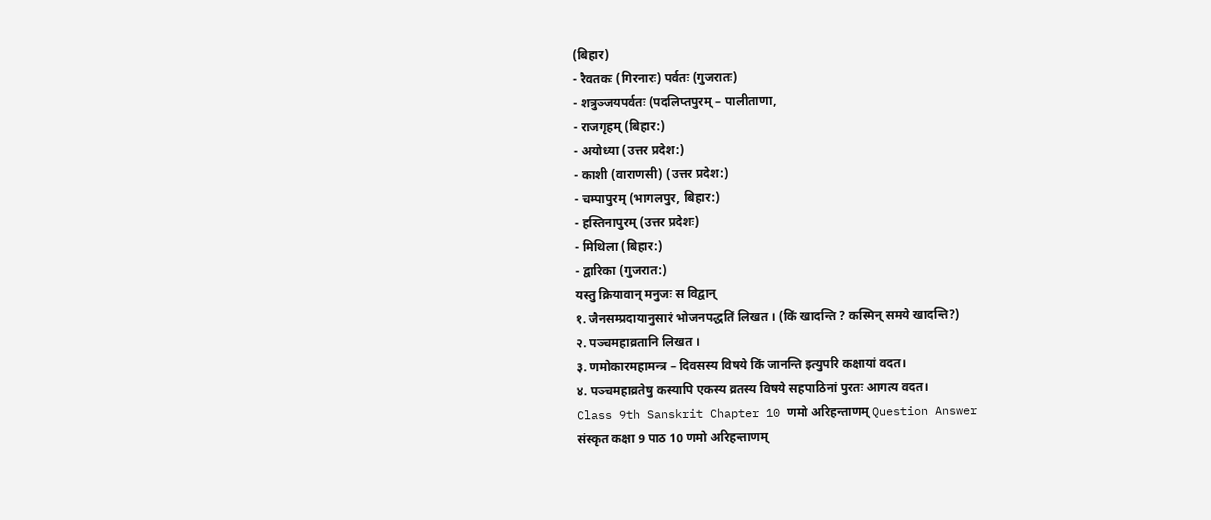(बिहार)
- रैवतकः (गिरनारः) पर्वतः (गुजरातः)
- शत्रुञ्जयपर्वतः (पदलिप्तपुरम् – पालीताणा,
- राजगृहम् (बिहार:)
- अयोध्या (उत्तर प्रदेश:)
- काशी (वाराणसी) (उत्तर प्रदेश:)
- चम्पापुरम् (भागलपुर, बिहार:)
- हस्तिनापुरम् (उत्तर प्रदेशः)
- मिथिला (बिहार:)
- द्वारिका (गुजरात:)
यस्तु क्रियावान् मनुजः स विद्वान्
१. जैनसम्प्रदायानुसारं भोजनपद्धतिं लिखत । (किं खादन्ति ? कस्मिन् समये खादन्ति?)
२. पञ्चमहाव्रतानि लिखत ।
३. णमोकारमहामन्त्र – दिवसस्य विषये किं जानन्ति इत्युपरि कक्षायां वदत।
४. पञ्चमहाव्रतेषु कस्यापि एकस्य व्रतस्य विषये सहपाठिनां पुरतः आगत्य वदत।
Class 9th Sanskrit Chapter 10 णमो अरिहन्ताणम् Question Answer
संस्कृत कक्षा 9 पाठ 10 णमो अरिहन्ताणम्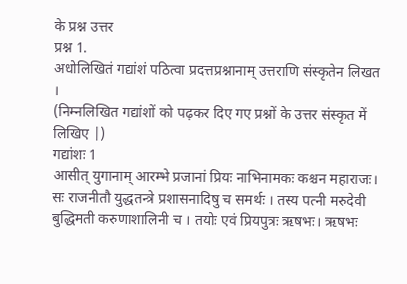के प्रश्न उत्तर
प्रश्न 1.
अधोलिखितं गद्यांशं पठित्वा प्रदत्तप्रश्नानाम् उत्तराणि संस्कृतेन लिखत ।
(निम्नलिखित गद्यांशों को पढ़कर दिए गए प्रश्नों के उत्तर संस्कृत में लिखिए |)
गद्यांशः 1
आसीत् युगानाम् आरम्भे प्रजानां प्रियः नाभिनामकः कश्चन महाराजः। सः राजनीतौ युद्धतन्त्रे प्रशासनादिषु च समर्थः । तस्य पत्नी मरुदेवी बुद्धिमती करुणाशालिनी च । तयोः एवं प्रियपुत्रः ऋषभः। ऋषभः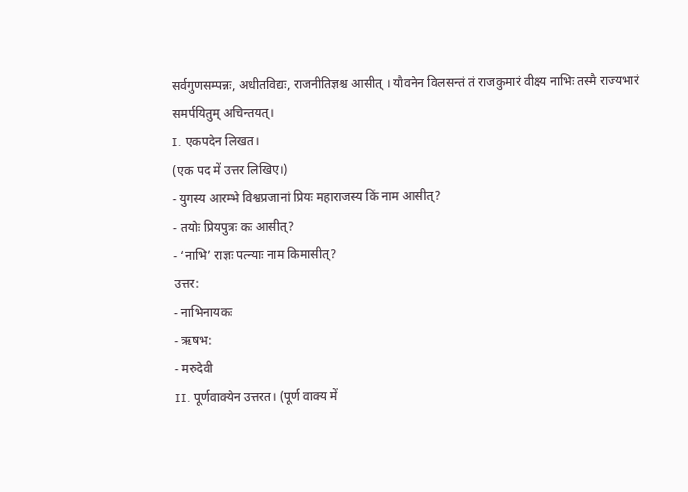सर्वगुणसम्पन्नः, अधीतविद्यः, राजनीतिज्ञश्च आसीत् । यौवनेन विलसन्तं तं राजकुमारं वीक्ष्य नाभिः तस्मै राज्यभारं समर्पयितुम् अचिन्तयत्।
I. एकपदेन लिखत।
(एक पद में उत्तर लिखिए।)
- युगस्य आरम्भे विश्वप्रजानां प्रियः महाराजस्य किं नाम आसीत्?
- तयोः प्रियपुत्रः कः आसीत्?
- ‘नाभि’ राज्ञः पत्न्याः नाम किमासीत्?
उत्तर:
- नाभिनायकः
- ऋषभ:
- मरुदेवी
II. पूर्णवाक्येन उत्तरत। (पूर्ण वाक्य में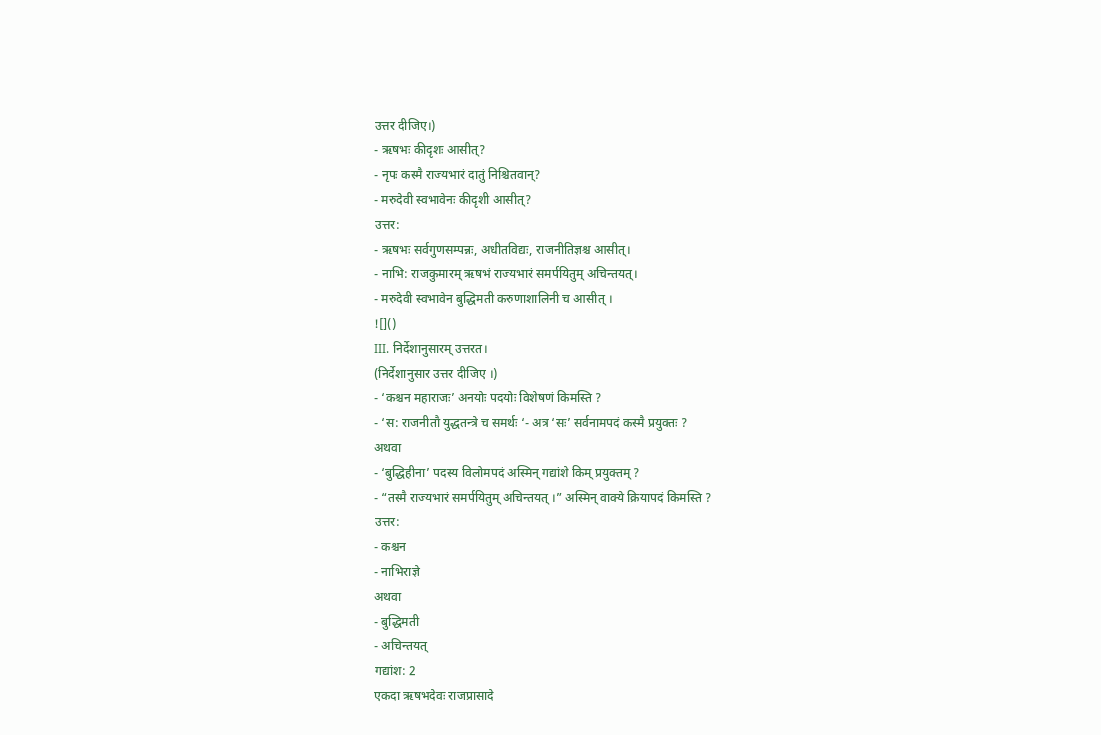उत्तर दीजिए।)
- ऋषभः कीदृशः आसीत्?
- नृपः कस्मै राज्यभारं दातुं निश्चितवान्?
- मरुदेवी स्वभावेनः कीदृशी आसीत्?
उत्तर:
- ऋषभः सर्वगुणसम्पन्नः, अधीतविद्यः, राजनीतिज्ञश्च आसीत्।
- नाभि: राजकुमारम् ऋषभं राज्यभारं समर्पयितुम् अचिन्तयत्।
- मरुदेवी स्वभावेन बुद्धिमती करुणाशालिनी च आसीत् ।
![]()
III. निर्देशानुसारम् उत्तरत।
(निर्देशानुसार उत्तर दीजिए ।)
- ‘कश्चन महाराजः’ अनयोः पदयोः विशेषणं किमस्ति ?
- ‘स: राजनीतौ युद्धतन्त्रे च समर्थः ‘- अत्र ‘सः’ सर्वनामपदं कस्मै प्रयुक्तः ?
अथवा
- ‘बुद्धिहीना’ पदस्य विलोमपदं अस्मिन् गद्यांशे किम् प्रयुक्तम् ?
- “तस्मै राज्यभारं समर्पयितुम् अचिन्तयत् ।” अस्मिन् वाक्ये क्रियापदं किमस्ति ?
उत्तर:
- कश्चन
- नाभिराज्ञे
अथवा
- बुद्धिमती
- अचिन्तयत्
गद्यांश: 2
एकदा ऋषभदेवः राजप्रासादे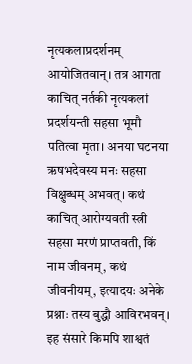नृत्यकलाप्रदर्शनम् आयोजितवान्। तत्र आगता काचित् नर्तकी नृत्यकलां प्रदर्शयन्ती सहसा भूमौ पतित्वा मृता। अनया घटनया ऋषभदेवस्य मनः सहसा विक्षुब्धम् अभवत्। कथं काचित् आरोग्यवती स्त्री सहसा मरणं प्राप्तवती, किं नाम जीवनम्, कथं जीवनीयम्, इत्यादयः अनेके प्रश्नाः तस्य बुद्धौ आविरभवन्। इह संसारे किमपि शाश्वतं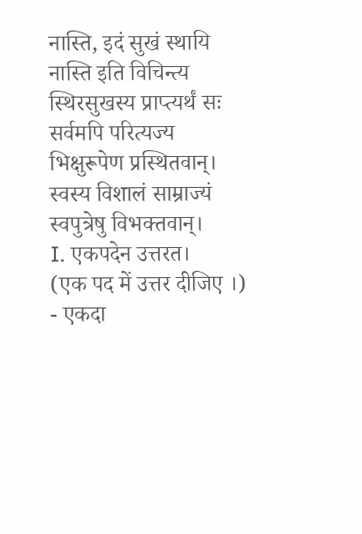नास्ति, इदं सुखं स्थायि नास्ति इति विचिन्त्य स्थिरसुखस्य प्राप्त्यर्थं सः सर्वमपि परित्यज्य भिक्षुरूपेण प्रस्थितवान्। स्वस्य विशालं साम्राज्यं स्वपुत्रेषु विभक्तवान्।
I. एकपदेन उत्तरत।
(एक पद में उत्तर दीजिए ।)
- एकदा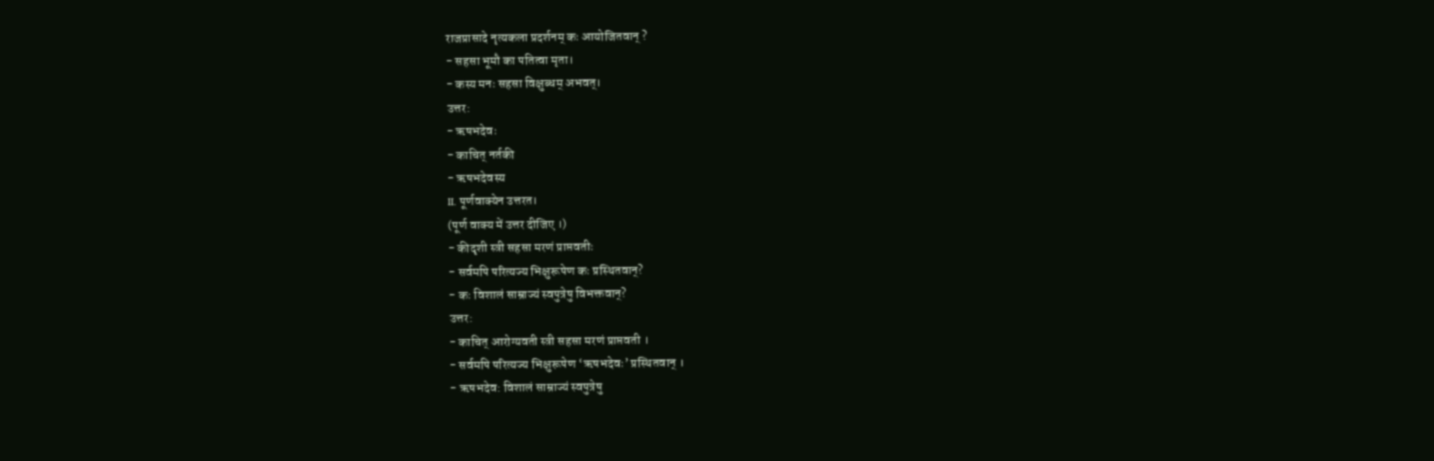राजप्रासादे नृत्यकला प्रदर्शनम् कः आयोजितवान् ?
- सहसा भूमौ का पतित्वा मृता।
- कस्य मनः सहसा विक्षुब्धम् अभवत्।
उत्तर:
- ऋषभदेवः
- काचित् नर्तकी
- ऋषभदेवस्य
II. पूर्णवाक्येन उत्तरत।
(पूर्ण वाक्य में उत्तर दीजिए ।)
- कीदृशी स्त्री सहसा मरणं प्राप्तवतीः
- सर्वमपि परित्यज्य भिक्षुरूपेण कः प्रस्थितवान्?
- कः विशालं साम्राज्यं स्वपुत्रेषु विभक्तवान्?
उत्तर:
- काचित् आरोग्यवती स्त्री सहसा मरणं प्राप्तवती ।
- सर्वमपि परित्यज्य भिक्षुरूपेण ‘ऋषभदेवः’ प्रस्थितवान् ।
- ऋषभदेव: विशालं साम्राज्यं स्वपुत्रेषु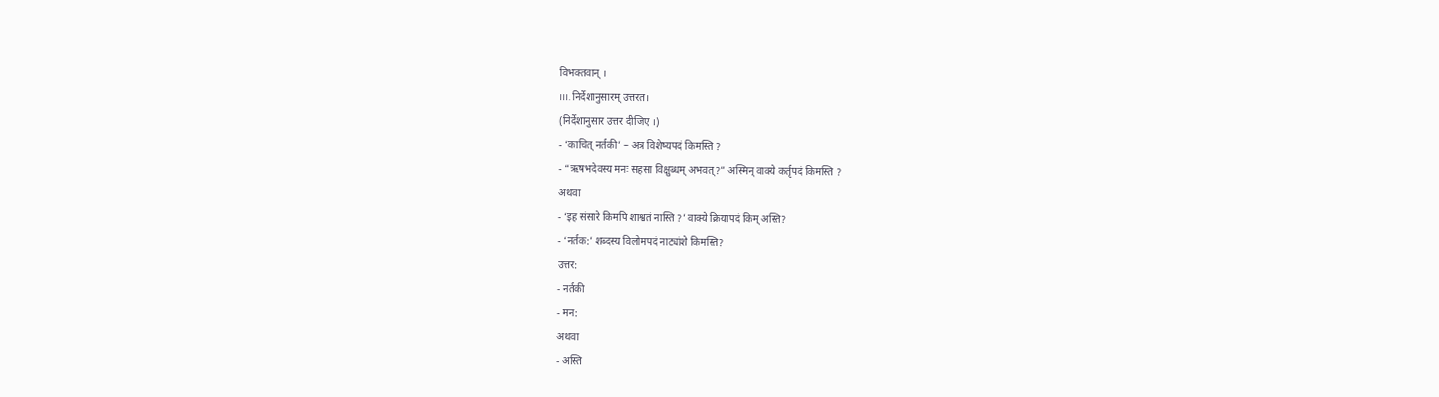विभक्तवान् ।
III. निर्देशानुसारम् उत्तरत।
(निर्देशानुसार उत्तर दीजिए ।)
- ‘काचित् नर्तकी’ – अत्र विशेष्यपदं किमस्ति ?
- “ऋषभदेवस्य मनः सहसा विक्षुब्धम् अभवत्?” अस्मिन् वाक्ये कर्तृपदं किमस्ति ?
अथवा
- ‘इह संसारे किमपि शाश्वतं नास्ति ?’ वाक्ये क्रियापदं किम् अस्ति?
- ‘नर्तक:’ शब्दस्य विलोमपदं नाट्यांशे किमस्ति?
उत्तर:
- नर्तकी
- मन:
अथवा
- अस्ति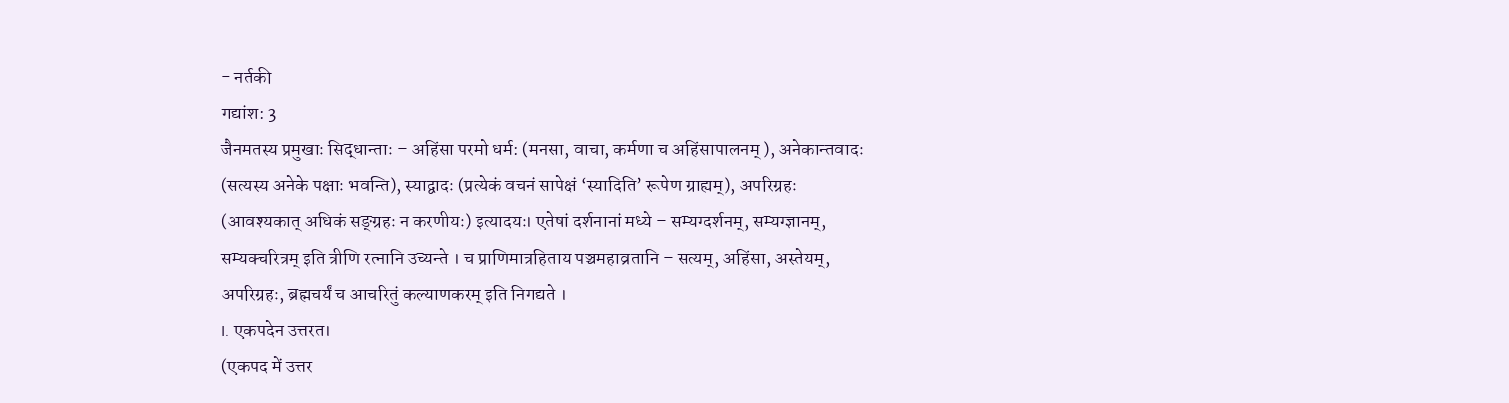- नर्तकी
गद्यांश: 3
जैनमतस्य प्रमुखाः सिद्धान्ताः – अहिंसा परमो धर्म: (मनसा, वाचा, कर्मणा च अहिंसापालनम् ), अनेकान्तवादः (सत्यस्य अनेके पक्षाः भवन्ति), स्याद्वादः (प्रत्येकं वचनं सापेक्षं ‘स्यादिति’ रूपेण ग्राह्यम्), अपरिग्रहः (आवश्यकात् अधिकं सङ्ग्रहः न करणीयः) इत्यादयः। एतेषां दर्शनानां मध्ये – सम्यग्दर्शनम्, सम्यग्ज्ञानम्, सम्यक्चरित्रम् इति त्रीणि रत्नानि उच्यन्ते । च प्राणिमात्रहिताय पञ्चमहाव्रतानि – सत्यम्, अहिंसा, अस्तेयम्, अपरिग्रहः, ब्रह्मचर्यं च आचरितुं कल्याणकरम् इति निगद्यते ।
I. एकपदेन उत्तरत।
(एकपद में उत्तर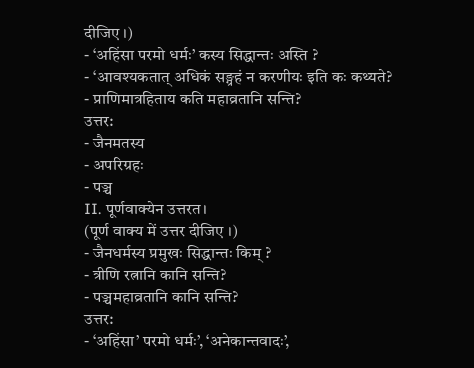दीजिए ।)
- ‘अहिंसा परमो धर्मः’ कस्य सिद्धान्तः अस्ति ?
- ‘आवश्यकतात् अधिकं सङ्ग्रहं न करणीयः इति कः कथ्यते?
- प्राणिमात्रहिताय कति महाव्रतानि सन्ति?
उत्तर:
- जैनमतस्य
- अपरिग्रहः
- पञ्च
II. पूर्णवाक्येन उत्तरत।
(पूर्ण वाक्य में उत्तर दीजिए ।)
- जैनधर्मस्य प्रमुखः सिद्धान्तः किम् ?
- त्रीणि रत्नानि कानि सन्ति?
- पञ्चमहाव्रतानि कानि सन्ति?
उत्तर:
- ‘अहिंसा’ परमो धर्मः’, ‘अनेकान्तवादः’,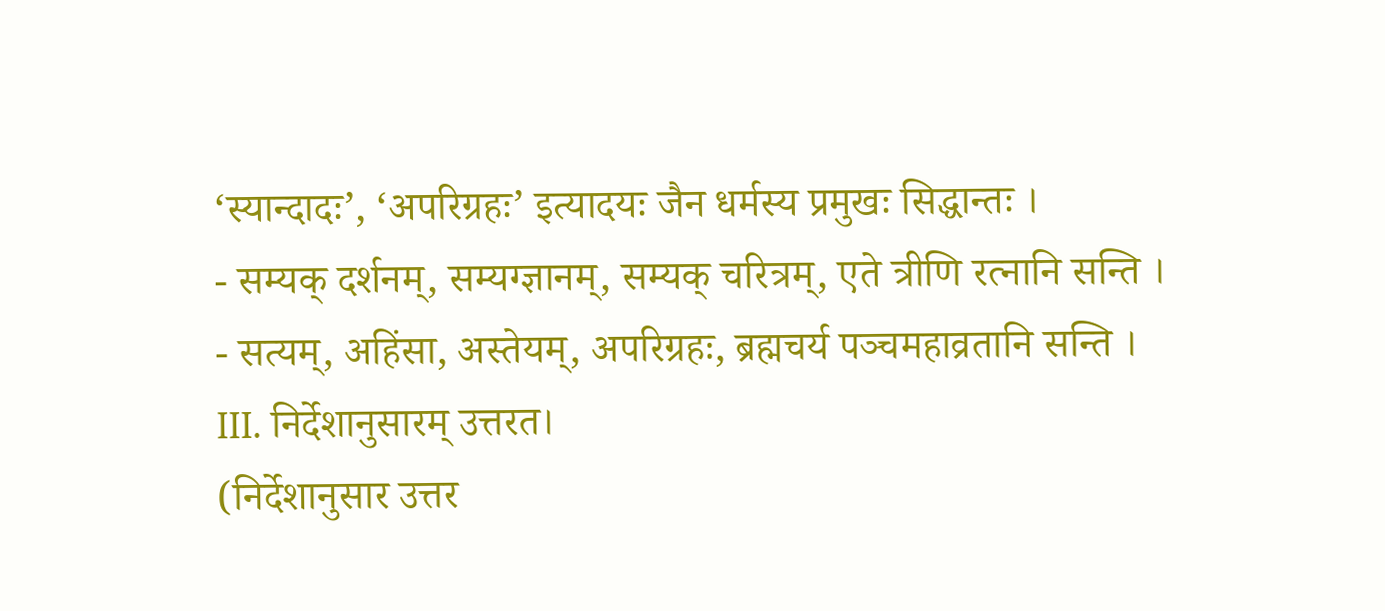‘स्यान्दादः’, ‘अपरिग्रहः’ इत्यादयः जैन धर्मस्य प्रमुखः सिद्धान्तः ।
- सम्यक् दर्शनम्, सम्यग्ज्ञानम्, सम्यक् चरित्रम्, एते त्रीणि रत्नानि सन्ति ।
- सत्यम्, अहिंसा, अस्तेयम्, अपरिग्रहः, ब्रह्मचर्य पञ्चमहाव्रतानि सन्ति ।
III. निर्देशानुसारम् उत्तरत।
(निर्देशानुसार उत्तर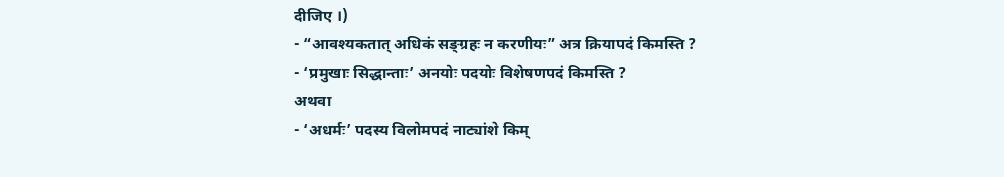दीजिए ।)
- “आवश्यकतात् अधिकं सङ्ग्रहः न करणीयः” अत्र क्रियापदं किमस्ति ?
- ‘प्रमुखाः सिद्धान्ताः’ अनयोः पदयोः विशेषणपदं किमस्ति ?
अथवा
- ‘अधर्मः’ पदस्य विलोमपदं नाट्यांशे किम्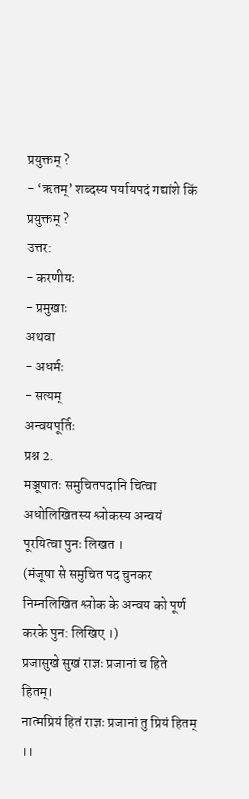प्रयुक्तम् ?
- ‘ऋतम्’ शब्दस्य पर्यायपदं गद्यांशे किं प्रयुक्तम् ?
उत्तर:
- करणीयः
- प्रमुखाः
अथवा
- अधर्मः
- सत्यम्
अन्वयपूर्तिः
प्रश्न 2.
मञ्जूषातः समुचितपदानि चित्वा अधोलिखितस्य श्लोकस्य अन्वयं पूरयित्वा पुनः लिखत ।
(मंजूषा से समुचित पद चुनकर निम्नलिखित श्लोक के अन्वय को पूर्ण करके पुन: लिखिए ।)
प्रजासुखे सुखं राज्ञः प्रजानां च हिते हितम्।
नात्मप्रियं हितं राज्ञः प्रजानां तु प्रियं हितम् ।।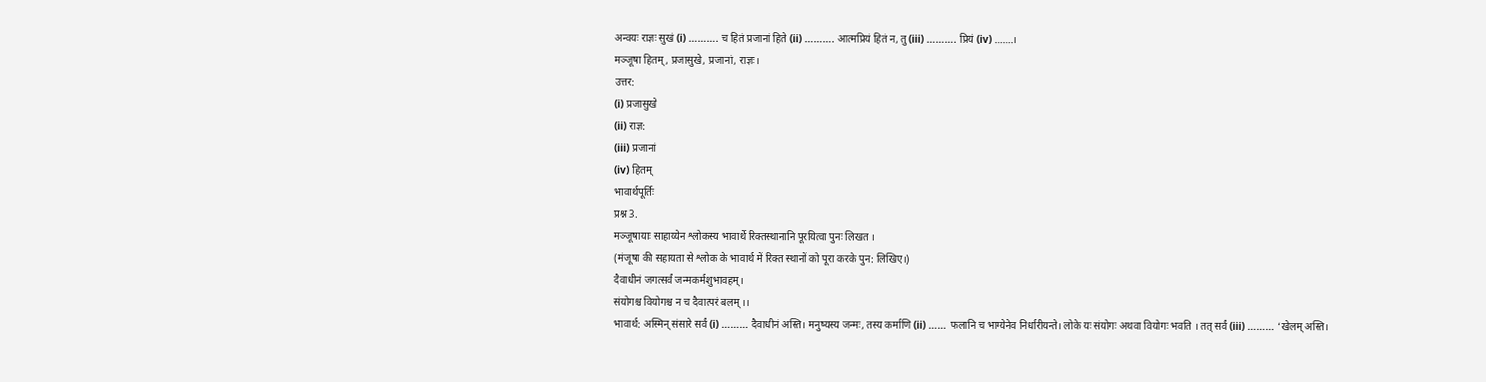अन्वयः राज्ञः सुखं (i) ………. च हितं प्रजानां हिते (ii) ………. आत्मप्रियं हितं न, तु (iii) ………. प्रियं (iv) …….।
मञ्जूषा हितम्, प्रजासुखे, प्रजानां, राज्ञः।
उत्तर:
(i) प्रजासुखे
(ii) राज्ञ:
(iii) प्रजानां
(iv) हितम्
भावार्थपूर्तिः
प्रश्न 3.
मञ्जूषायाः साहाय्येन श्लोकस्य भावार्थे रिक्तस्थानानि पूरयित्वा पुनः लिखत ।
(मंजूषा की सहायता से श्लोक के भावार्थ में रिक्त स्थानों को पूरा करके पुन: लिखिए।)
दैवाधीनं जगत्सर्वं जन्मकर्मशुभावहम्।
संयोगश्च वियोगश्च न च दैवात्परं बलम् ।।
भावार्थ: अस्मिन् संसारे सर्वं (i) ……… दैवाधीनं अस्ति। मनुष्यस्य जन्मः, तस्य कर्माणि (ii) …… फलानि च भाग्येनेव निर्धारीयन्ते। लोके यः संयोगः अथवा वियोगः भवति । तत् सर्वं (iii) ……… ‘खेलम् अस्ति।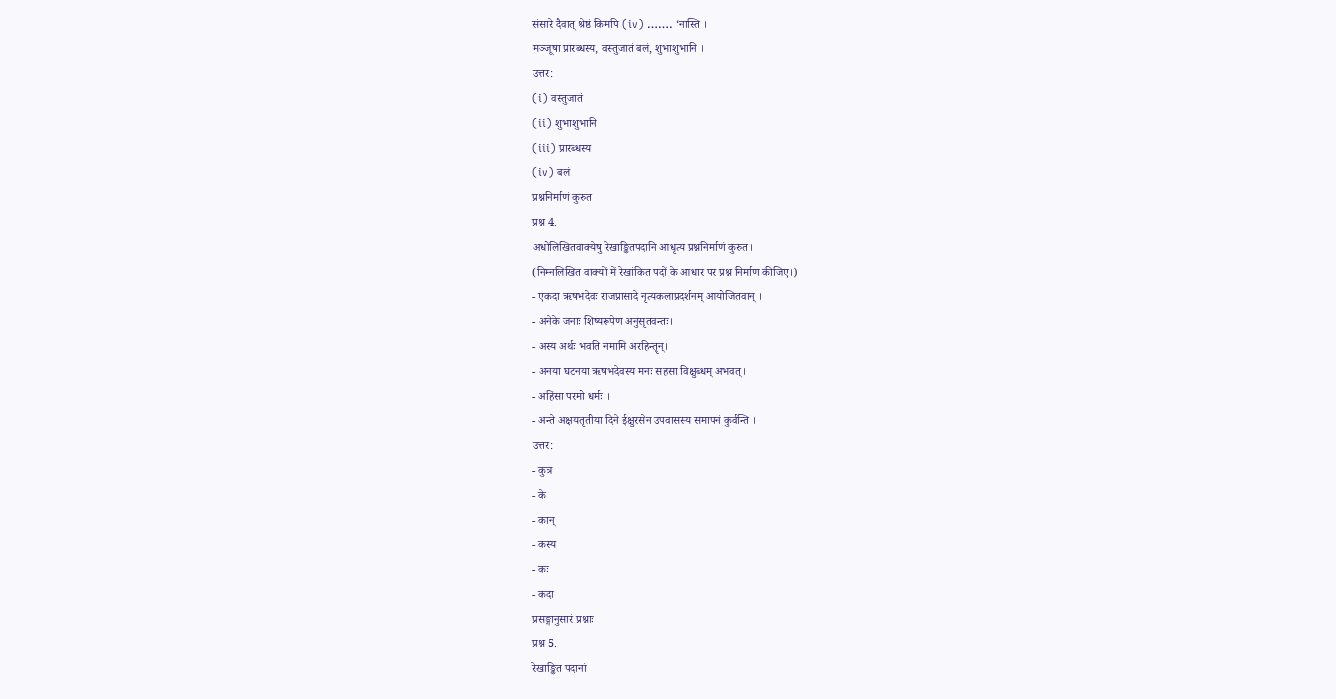संसारे दैवात् श्रेष्ठं किमपि (iv) ……. ‘नास्ति ।
मञ्जूषा प्रारब्धस्य, वस्तुजातं बलं, शुभाशुभानि ।
उत्तर:
(i) वस्तुजातं
(ii) शुभाशुभानि
(iii) प्रारब्धस्य
(iv) बलं
प्रश्ननिर्माणं कुरुत
प्रश्न 4.
अधोलिखितवाक्येषु रेखाङ्कितपदानि आधृत्य प्रश्ननिर्माणं कुरुत।
(निम्नलिखित वाक्यों में रेखांकित पदों के आधार पर प्रश्न निर्माण कीजिए।)
- एकदा ऋषभदेवः राजप्रासादे नृत्यकलाप्रदर्शनम् आयोजितवान् ।
- अनेके जनाः शिष्यरूपेण अनुसृतवन्तः।
- अस्य अर्थः भवति नमामि अरहिन्तॄन्।
- अनया घटनया ऋषभदेवस्य मनः सहसा विक्षुब्धम् अभवत्।
- अहिंसा परमो धर्मः ।
- अन्ते अक्षयतृतीया दिने ईक्षुरसेन उपवासस्य समापनं कुर्वन्ति ।
उत्तर:
- कुत्र
- के
- कान्
- कस्य
- कः
- कदा
प्रसङ्गानुसारं प्रश्नाः
प्रश्न 5.
रेखाङ्कित पदानां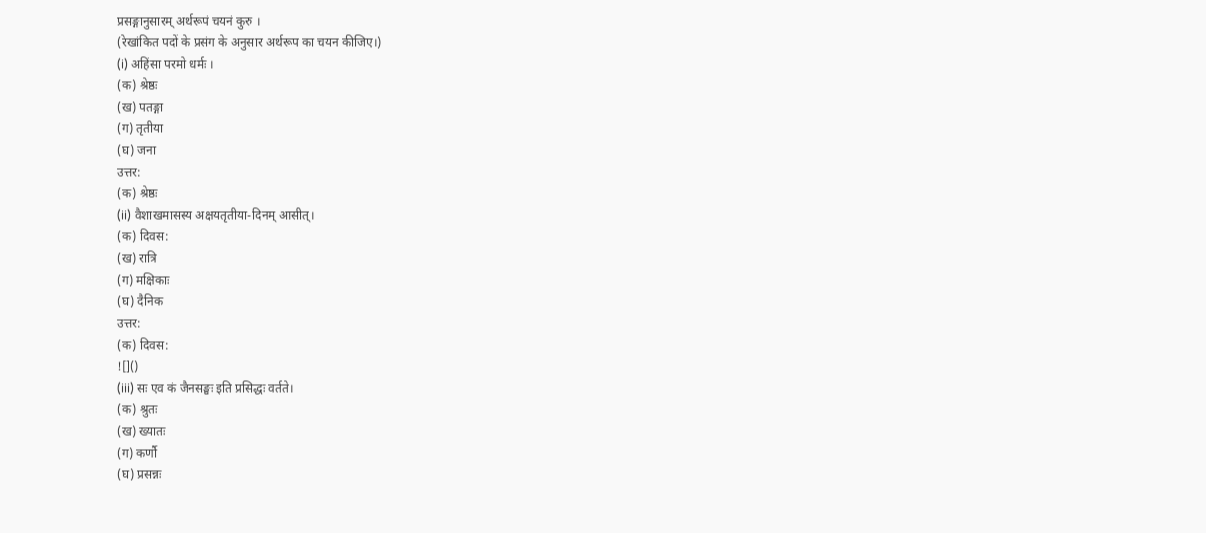प्रसङ्गानुसारम् अर्थरूपं चयनं कुरु ।
(रेखांकित पदों के प्रसंग के अनुसार अर्थरूप का चयन कीजिए।)
(i) अहिंसा परमो धर्मः ।
(क) श्रेष्ठः
(ख) पतङ्गा
(ग) तृतीया
(घ) जना
उत्तर:
(क) श्रेष्ठः
(ii) वैशाखमासस्य अक्षयतृतीया-दिनम् आसीत्।
(क) दिवस:
(ख) रात्रि
(ग) मक्षिकाः
(घ) दैनिक
उत्तर:
(क) दिवस:
![]()
(iii) सः एव कं जैनसङ्घः इति प्रसिद्धः वर्तते।
(क) श्रुतः
(ख) ख्यातः
(ग) कर्णौ
(घ) प्रसन्नः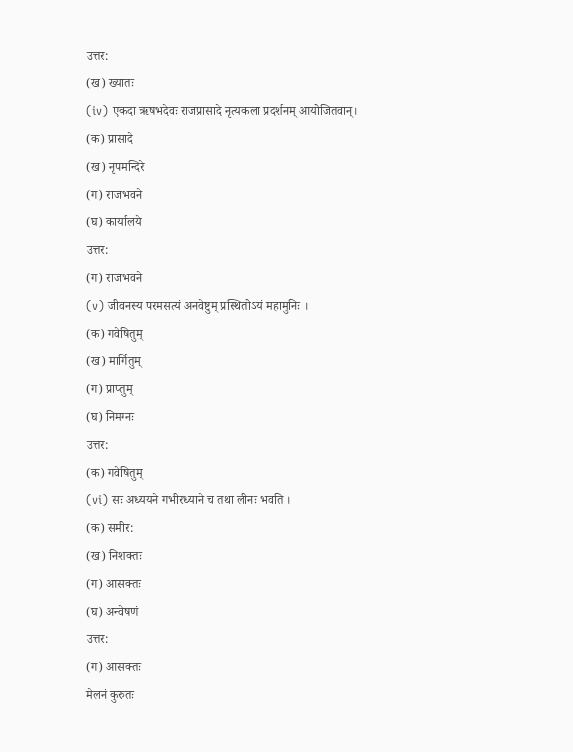उत्तर:
(ख) ख्यातः
(iv) एकदा ऋषभदेवः राजप्रासादे नृत्यकला प्रदर्शनम् आयोजितवान्।
(क) प्रासादे
(ख) नृपमन्दिरे
(ग) राजभवने
(घ) कार्यालये
उत्तर:
(ग) राजभवने
(v) जीवनस्य परमसत्यं अनवेष्टुम् प्रस्थितोऽयं महामुनिः ।
(क) गवेषितुम्
(ख) मार्गितुम्
(ग) प्राप्तुम्
(घ) निमग्नः
उत्तर:
(क) गवेषितुम्
(vi) सः अध्ययने गभीरध्याने च तथा लीनः भवति ।
(क) समीर:
(ख) निशक्तः
(ग) आसक्तः
(घ) अन्वेषणं
उत्तर:
(ग) आसक्तः
मेलनं कुरुतः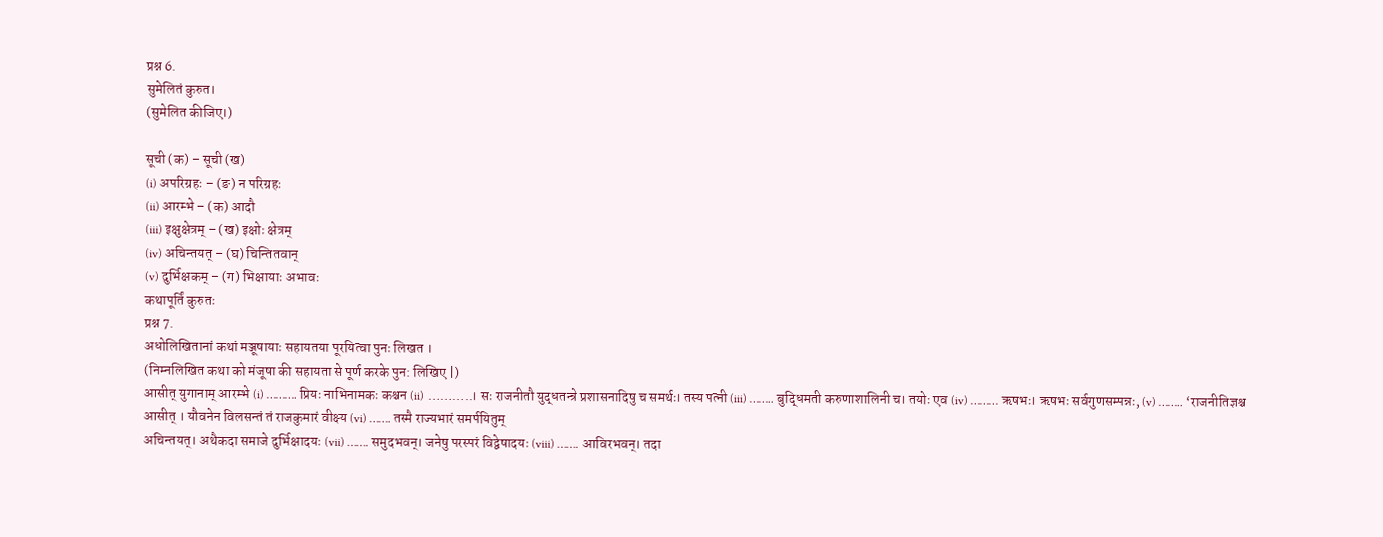प्रश्न 6.
सुमेलितं कुरुत।
(सुमेलित कीजिए।)

सूची (क) – सूची (ख)
(i) अपरिग्रहः – (ङ) न परिग्रहः
(ii) आरम्भे – (क) आदौ
(iii) इक्षुक्षेत्रम् – (ख) इक्षोः क्षेत्रम्
(iv) अचिन्तयत् – (घ) चिन्तितवान्
(v) दुर्भिक्षकम् – (ग) भिक्षायाः अभावः
कथापूर्तिं कुरुतः
प्रश्न 7.
अधोलिखितानां कथां मञ्जूषायाः सहायतया पूरयित्वा पुनः लिखत ।
(निम्नलिखित कथा को मंजूषा की सहायता से पूर्ण करके पुन: लिखिए |)
आसीत् युगानाम् आरम्भे (i) ………. प्रियः नाभिनामकः कश्चन (ii) ………..। सः राजनीतौ युद्धतन्त्रे प्रशासनादिषु च समर्थः। तस्य पत्नी (iii) …….. बुद्धिमती करुणाशालिनी च। तयोः एव (iv) ……… ऋषभः। ऋषभः सर्वगुणसम्पन्नः, (v) …….. ‘राजनीतिज्ञश्च आसीत् । यौवनेन विलसन्तं तं राजकुमारं वीक्ष्य (vi) ……. तस्मै राज्यभारं समर्पयितुम्
अचिन्तयत्। अथैकदा समाजे दुर्भिक्षादयः (vii) ……. समुदभवन्। जनेषु परस्परं विद्वेषादयः (viii) ……. आविरभवन्। तदा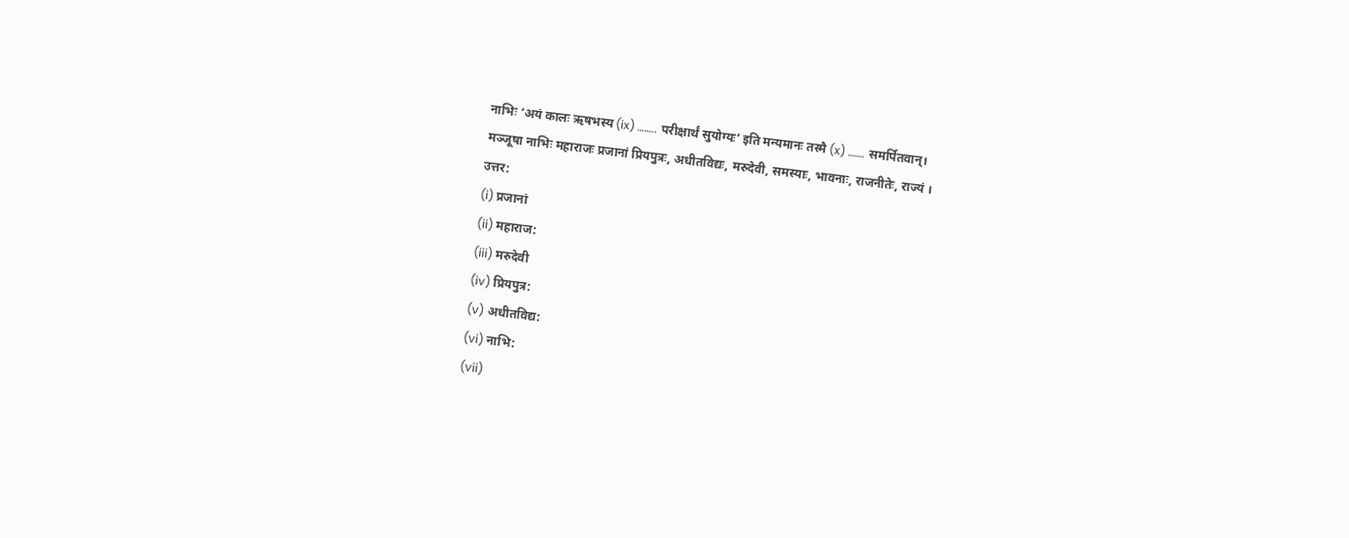नाभिः ‘अयं कालः ऋषभस्य (ix) …….. परीक्षार्थं सुयोग्यः’ इति मन्यमानः तस्मै (x) ……. समर्पितवान्।
मञ्जूषा नाभिः महाराजः प्रजानां प्रियपुत्रः, अधीतविद्यः, मरुदेवी, समस्याः, भावनाः, राजनीतेः, राज्यं ।
उत्तर:
(i) प्रजानां
(ii) महाराज:
(iii) मरुदेवी
(iv) प्रियपुत्र:
(v) अधीतविद्य:
(vi) नाभि:
(vii)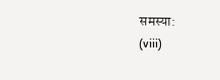समस्या:
(viii)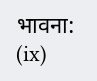भावना:
(ix)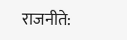राजनीते: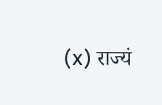(x) राज्यं